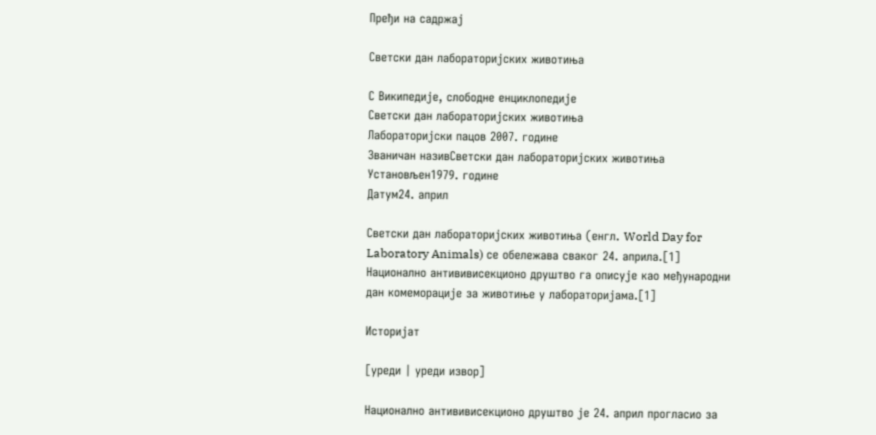Пређи на садржај

Светски дан лабораторијских животиња

С Википедије, слободне енциклопедије
Светски дан лабораторијских животиња
Лабораторијски пацов 2007. године
Званичан називСветски дан лабораторијских животиња
Установљен1979. године
Датум24. април

Светски дан лабораторијских животиња (енгл. World Day for Laboratory Animals) се обележава сваког 24. априла.[1] Национално антививисекционо друштво га описује као међународни дан комеморације за животиње у лабораторијама.[1]

Историјат

[уреди | уреди извор]

Национално антививисекционо друштво је 24. април прогласио за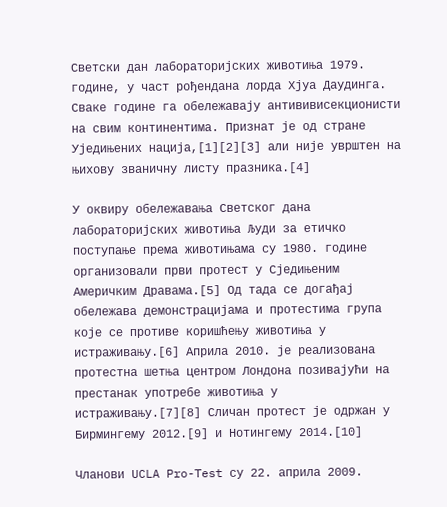Светски дан лабораторијских животиња 1979. године, у част рођендана лорда Хјуа Даудинга. Сваке године га обележавају антививисекционисти на свим континентима. Признат је од стране Уједињених нација,[1][2][3] али није уврштен на њихову званичну листу празника.[4]

У оквиру обележавања Светског дана лабораторијских животиња Људи за етичко поступање према животињама су 1980. године организовали први протест у Сједињеним Америчким Дравама.[5] Од тада се догађај обележава демонстрацијама и протестима група које се противе коришћењу животиња у истраживању.[6] Априла 2010. је реализована протестна шетња центром Лондона позивајући на престанак употребе животиња у истраживању.[7][8] Сличан протест је одржан у Бирмингему 2012.[9] и Нотингему 2014.[10]

Чланови UCLA Pro-Test су 22. априла 2009.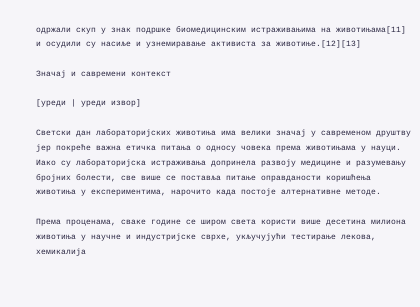одржали скуп у знак подршке биомедицинским истраживањима на животињама[11] и осудили су насиље и узнемиравање активиста за животиње.[12][13]

Значај и савремени контекст

[уреди | уреди извор]

Светски дан лабораторијских животиња има велики значај у савременом друштву јер покреће важна етичка питања о односу човека према животињама у науци. Иако су лабораторијска истраживања допринела развоју медицине и разумевању бројних болести, све више се поставља питање оправданости коришћења животиња у експериментима, нарочито када постоје алтернативне методе.

Према проценама, сваке године се широм света користи више десетина милиона животиња у научне и индустријске сврхе, укључујући тестирање лекова, хемикалија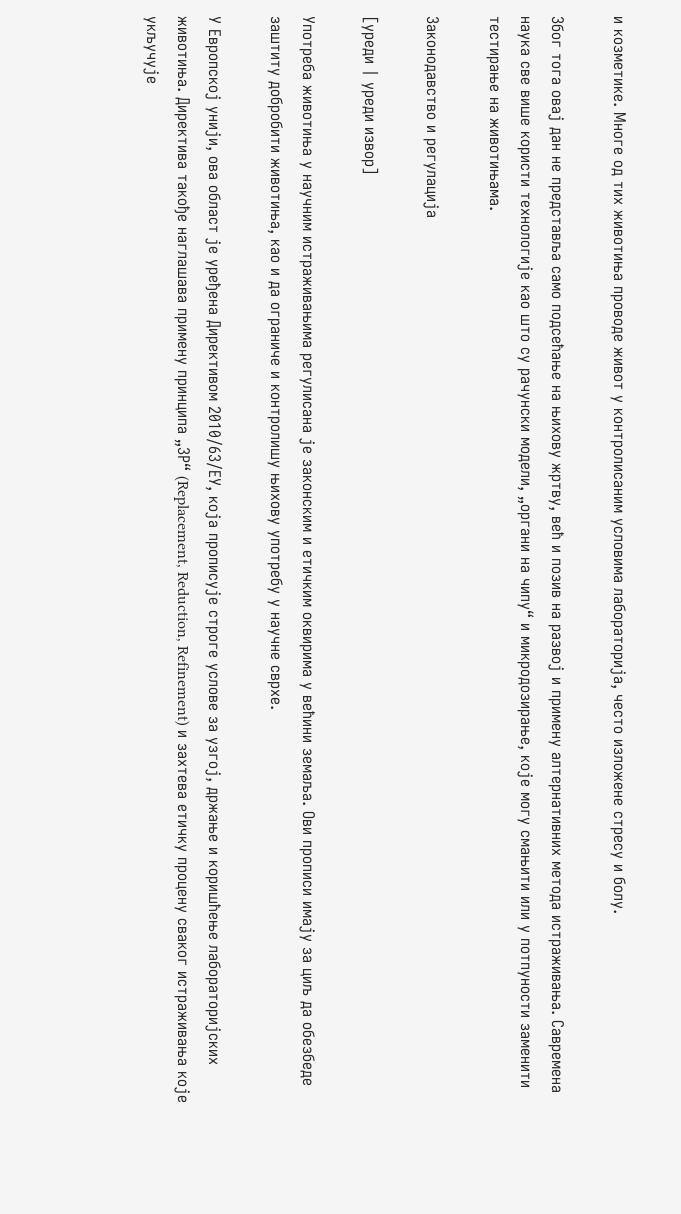и козметике. Многе од тих животиња проводе живот у контролисаним условима лабораторија, често изложене стресу и болу.

Због тога овај дан не представља само подсећање на њихову жртву, већ и позив на развој и примену алтернативних метода истраживања. Савремена наука све више користи технологије као што су рачунски модели, „органи на чипу“ и микродозирање, које могу смањити или у потпуности заменити тестирање на животињама.

Законодавство и регулација

[уреди | уреди извор]

Употреба животиња у научним истраживањима регулисана је законским и етичким оквирима у већини земаља. Ови прописи имају за циљ да обезбеде заштиту добробити животиња, као и да ограниче и контролишу њихову употребу у научне сврхе.

У Европској унији, ова област је уређена Директивом 2010/63/ЕУ, која прописује строге услове за узгој, држање и коришћење лабораторијских животиња. Директива такође наглашава примену принципа „3Р“ (Replacement, Reduction, Refinement) и захтева етичку процену сваког истраживања које укључује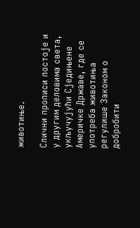животиње.

Слични прописи постоје и у другим деловима света, укључујући Сједињене Америчке Државе, где се употреба животиња регулише Законом о добробити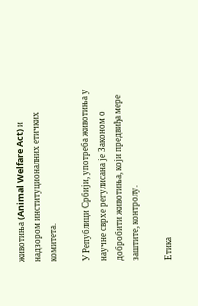животиња (Animal Welfare Act) и надзором институционалних етичких комитета.

У Републици Србији, употреба животиња у научне сврхе регулисана је Законом о добробити животиња, који предвиђа мере заштите, контролу.

Етика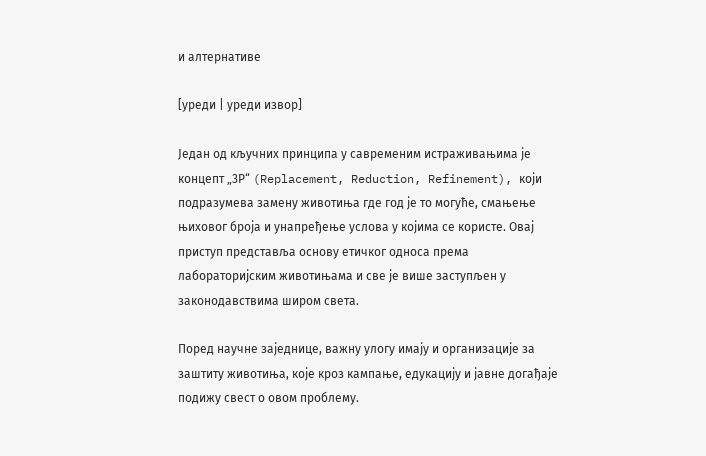и алтернативе

[уреди | уреди извор]

Један од кључних принципа у савременим истраживањима је концепт „3Р“ (Replacement, Reduction, Refinement), који подразумева замену животиња где год је то могуће, смањење њиховог броја и унапређење услова у којима се користе. Овај приступ представља основу етичког односа према лабораторијским животињама и све је више заступљен у законодавствима широм света.

Поред научне заједнице, важну улогу имају и организације за заштиту животиња, које кроз кампање, едукацију и јавне догађаје подижу свест о овом проблему.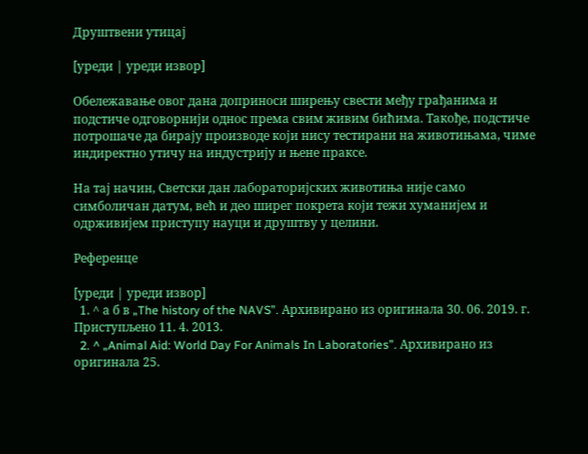Друштвени утицај

[уреди | уреди извор]

Обележавање овог дана доприноси ширењу свести међу грађанима и подстиче одговорнији однос према свим живим бићима. Такође, подстиче потрошаче да бирају производе који нису тестирани на животињама, чиме индиректно утичу на индустрију и њене праксе.

На тај начин, Светски дан лабораторијских животиња није само симболичан датум, већ и део ширег покрета који тежи хуманијем и одрживијем приступу науци и друштву у целини.

Референце

[уреди | уреди извор]
  1. ^ а б в „The history of the NAVS”. Архивирано из оригинала 30. 06. 2019. г. Приступљено 11. 4. 2013.
  2. ^ „Animal Aid: World Day For Animals In Laboratories”. Архивирано из оригинала 25.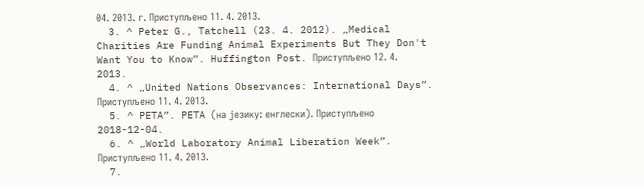04. 2013. г. Приступљено 11. 4. 2013.
  3. ^ Peter G., Tatchell (23. 4. 2012). „Medical Charities Are Funding Animal Experiments But They Don't Want You to Know”. Huffington Post. Приступљено 12. 4. 2013.
  4. ^ „United Nations Observances: International Days”. Приступљено 11. 4. 2013.
  5. ^ PETA”. PETA (на језику: енглески). Приступљено 2018-12-04.
  6. ^ „World Laboratory Animal Liberation Week”. Приступљено 11. 4. 2013.
  7.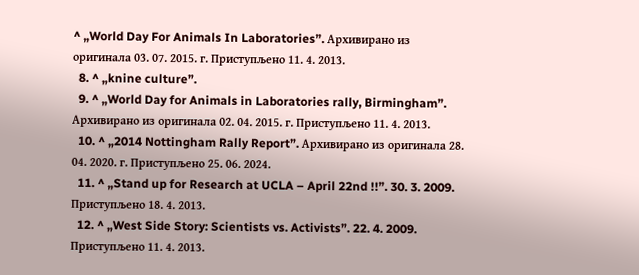^ „World Day For Animals In Laboratories”. Архивирано из оригинала 03. 07. 2015. г. Приступљено 11. 4. 2013.
  8. ^ „knine culture”.
  9. ^ „World Day for Animals in Laboratories rally, Birmingham”. Архивирано из оригинала 02. 04. 2015. г. Приступљено 11. 4. 2013.
  10. ^ „2014 Nottingham Rally Report”. Архивирано из оригинала 28. 04. 2020. г. Приступљено 25. 06. 2024.
  11. ^ „Stand up for Research at UCLA – April 22nd !!”. 30. 3. 2009. Приступљено 18. 4. 2013.
  12. ^ „West Side Story: Scientists vs. Activists”. 22. 4. 2009. Приступљено 11. 4. 2013.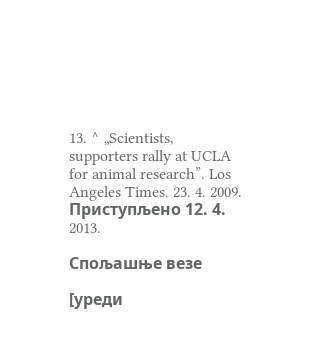13. ^ „Scientists, supporters rally at UCLA for animal research”. Los Angeles Times. 23. 4. 2009. Приступљено 12. 4. 2013.

Спољашње везе

[уреди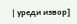| уреди извор]